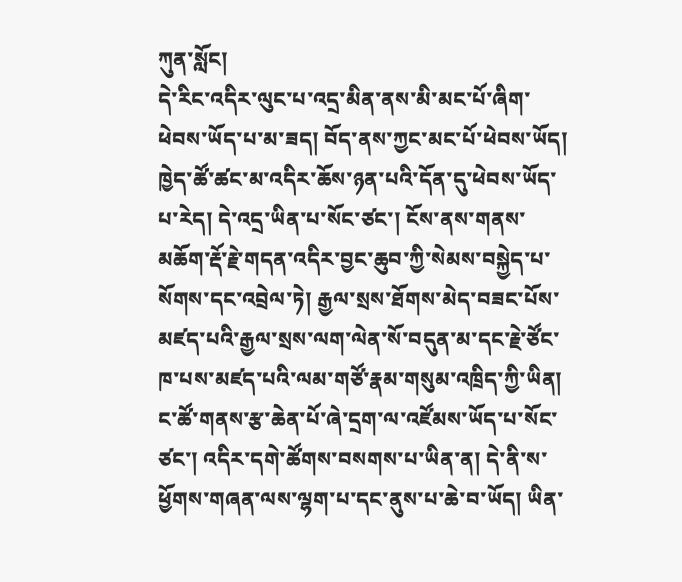ཀུན་སློང།
དེ་རིང་འདིར་ལུང་པ་འདྲ་མིན་ནས་མི་མང་པོ་ཞིག་ཕེབས་ཡོད་པ་མ་ཟད། བོད་ནས་ཀྱང་མང་པོ་ཕེབས་ཡོད། ཁྱེད་ཚོ་ཚང་མ་འདིར་ཆོས་ཉན་པའི་དོན་དུ་ཕེབས་ཡོད་པ་རེད། དེ་འདྲ་ཡིན་པ་སོང་ཙང་། ངོས་ནས་གནས་མཆོག་རྡོ་རྗེ་གདན་འདིར་བྱང་ཆུབ་ཀྱི་སེམས་བསྐྱེད་པ་སོགས་དང་འབྲེལ་ཏེ། རྒྱལ་སྲས་ཐོགས་མེད་བཟང་པོས་མཛད་པའི་རྒྱལ་སྲས་ལག་ལེན་སོ་བདུན་མ་དང་རྗེ་ཙོང་ཁ་པས་མཛད་པའི་ལམ་གཙོ་རྣམ་གསུམ་འཁྲིད་ཀྱི་ཡིན། ང་ཚོ་གནས་རྩ་ཆེན་པོ་ཞེ་དྲག་ལ་འཛོམས་ཡོད་པ་སོང་ཙང་། འདིར་དགེ་ཚོགས་བསགས་པ་ཡིན་ན། དེ་ནི་ས་ཕྱོགས་གཞན་ལས་ལྷག་པ་དང་ནུས་པ་ཆེ་བ་ཡོད། ཡིན་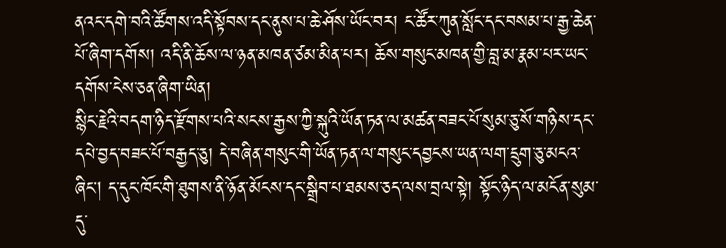ནའང་དགེ་བའི་ཚོགས་འདི་སྟོབས་དང་ནུས་པ་ཆེ་ཤོས་ཡོང་བར། ང་ཚོར་ཀུན་སློང་དང་བསམ་པ་རྒྱ་ཆེན་པོ་ཞིག་དགོས། འདི་ནི་ཆོས་ལ་ཉན་མཁན་ཙམ་མིན་པར། ཆོས་གསུང་མཁན་གྱི་བླ་མ་རྣམ་པར་ཡང་དགོས་ངེས་ཅན་ཞིག་ཡིན།
སྙིང་རྗེའི་བདག་ཉིད་རྫོགས་པའི་སངས་རྒྱས་ཀྱི་སྐུའི་ཡོན་ཏན་ལ་མཚན་བཟང་པོ་སུམ་ཅུ་སོ་གཉིས་དང་དཔེ་བྱད་བཟང་པོ་བརྒྱད་ཅུ། དེ་བཞིན་གསུང་གི་ཡོན་ཏན་ལ་གསུང་དབྱངས་ཡན་ལག་དྲུག་ཅུ་མངའ་ཞིང། ད་དུང་ཁོང་གི་ཐུགས་ནི་ཉོན་མོངས་དང་སྒྲིབ་པ་ཐམས་ཅད་ལས་བྲལ་སྟེ། སྟོང་ཉིད་ལ་མངོན་སུམ་དུ་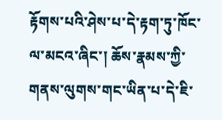རྟོགས་པའི་ཤེས་པ་དེ་རྟག་ཏུ་ཁོང་ལ་མངའ་ཞིང་། ཆོས་རྣམས་ཀྱི་གནས་ལུགས་གང་ཡིན་པ་དེ་ཇི་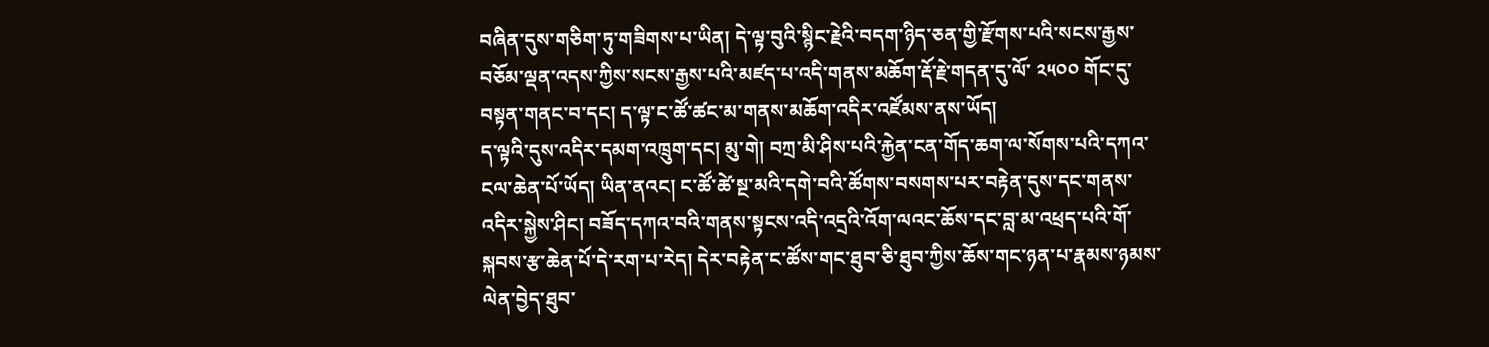བཞིན་དུས་གཅིག་ཏུ་གཟིགས་པ་ཡིན། དེ་ལྟ་བུའི་སྙིང་རྗེའི་བདག་ཉིད་ཅན་གྱི་རྫོགས་པའི་སངས་རྒྱས་བཅོམ་ལྡན་འདས་ཀྱིས་སངས་རྒྱས་པའི་མཛད་པ་འདི་གནས་མཆོག་རྡོ་རྗེ་གདན་དུ་ལོ་ ༢༥༠༠ གོང་དུ་བསྟན་གནང་བ་དང། ད་ལྟ་ང་ཚོ་ཚང་མ་གནས་མཆོག་འདིར་འཛོམས་ནས་ཡོད།
ད་ལྟའི་དུས་འདིར་དམག་འཁྲུག་དང། མུ་གེ། བཀྲ་མི་ཤིས་པའི་རྐྱེན་ངན་གོད་ཆག་ལ་སོགས་པའི་དཀའ་ངལ་ཆེན་པོ་ཡོད། ཡིན་ནའང། ང་ཚོ་ཚེ་སྔ་མའི་དགེ་བའི་ཚོགས་བསགས་པར་བརྟེན་དུས་དང་གནས་འདིར་སྐྱེས་ཤིང། བཟོད་དཀའ་བའི་གནས་སྟངས་འདི་འདྲའི་འོག་ལའང་ཆོས་དང་བླ་མ་འཕྲད་པའི་གོ་སྐབས་རྩ་ཆེན་པོ་དེ་རག་པ་རེད། དེར་བརྟེན་ང་ཚོས་གང་ཐུབ་ཅི་ཐུབ་ཀྱིས་ཆོས་གང་ཉན་པ་རྣམས་ཉམས་ལེན་བྱེད་ཐུབ་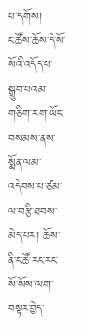པ་དགོས།
ང་ཚོས་ཆོས་དེ་སོ་སོའི་འདོད་པ་སྒྲུབ་པའམ་གཅིག་རག་ཡོང་བསམས་ནས་སྨོན་ལམ་འདེབས་པ་ཙམ་ལ་བརྩི་ཐབས་མེད་པར། ཆོས་ནི་ང་ཚོ་རང་རང་སོ་སོས་ལག་བསྟར་བྱེད་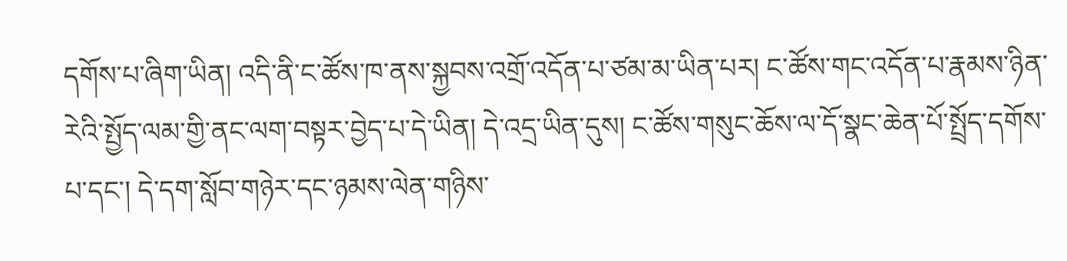དགོས་པ་ཞིག་ཡིན། འདི་ནི་ང་ཚོས་ཁ་ནས་སྐྱབས་འགྲོ་འདོན་པ་ཙམ་མ་ཡིན་པར། ང་ཚོས་གང་འདོན་པ་རྣམས་ཉིན་རེའི་སྤྱོད་ལམ་གྱི་ནང་ལག་བསྟར་བྱེད་པ་དེ་ཡིན། དེ་འདྲ་ཡིན་དུས། ང་ཚོས་གསུང་ཆོས་ལ་དོ་སྣང་ཆེན་པོ་སྤྲོད་དགོས་པ་དང་། དེ་དག་སློབ་གཉེར་དང་ཉམས་ལེན་གཉིས་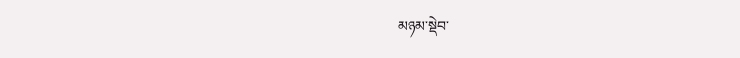མཉམ་སྡེབ་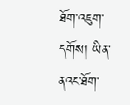ཐོག་འཇུག་དགོས། ཡིན་ནའང་ཐོག་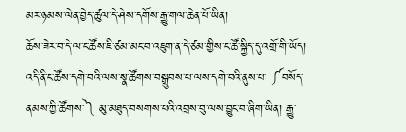མར་ཉམས་ལེན་བྱེད་ཚུལ་དེ་ཤེས་དགོས་རྒྱུ་གལ་ཆེན་པོ་ཡིན།
ཆོས་ཟེར་བ་དེ་ལ་ང་ཚོས་ཇི་ཙམ་མང་བ་འཇུག་ན་དེ་ཙམ་གྱིས་ང་ཚོ་སྐྱིད་དུ་འགྲོ་གི་ཡོད། འདི་ནི་ང་ཚོས་དགེ་བའི་ལས་སྣ་ཚོགས་བསྒྲུབས་པ་ལས་དགེ་བའི་ནུས་པ་ ༼བསོད་ནམས་ཀྱི་ཚོགས་༽ མུ་མཐུད་བསགས་པའི་འབྲས་བུ་ལས་བྱུང་བ་ཞིག་ཡིན། རྒྱུ་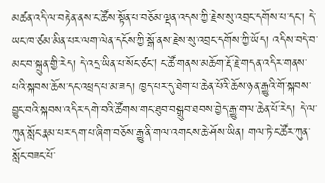མཚན་འདི་ལ་བརྟེན་ནས་ང་ཚོས་སྟོན་པ་བཅོམ་ལྡན་འདས་ཀྱི་རྗེས་སུ་འབྲང་དགོས་པ་དང་། དེ་ཡང་ཁ་ཙམ་མིན་པར་ལག་ལེན་དངོས་ཀྱི་སྒོ་ནས་རྗེས་སུ་འབྲང་དགོས་ཀྱི་ཡོད། འདིས་བདེ་བ་མང་བ་སྐྲུན་གྱི་རེད། དེ་འདྲ་ཡིན་པ་སོང་ཙང། ང་ཚོ་གནས་མཆོག་རྡོ་རྗེ་གདན་འདིར་གནས་པའི་སྐབས་ཆོས་དང་འཕྲད་པ་མ་ཟད། ཁྱད་པར་དུ་ཐེག་པ་ཆེན་པོའི་ཆོས་ཉན་རྒྱུའི་གོ་སྐབས་བྱུང་བའི་སྐབས་འདིར་དགེ་བའི་ཚོགས་གང་ཐུབ་བསྒྲུབ་ཐབས་བྱེད་རྒྱུ་གལ་ཆེན་པོ་རེད། དེ་ལ་ཀུན་སློང་རྣམ་པར་དག་པ་ཞིག་བཅོས་རྒྱུ་ནི་གལ་འགངས་ཆེ་ཤོས་ཡིན། གལ་ཏེ་ང་ཚོར་ཀུན་སློང་བཟང་པོ་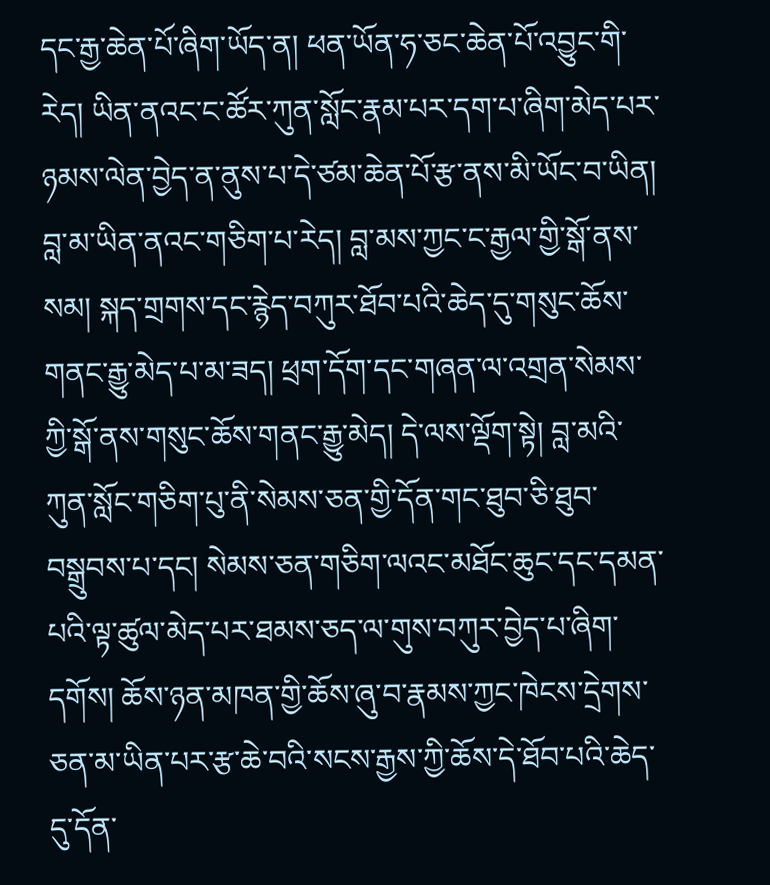དང་རྒྱ་ཆེན་པོ་ཞིག་ཡོད་ན། ཕན་ཡོན་ཧ་ཅང་ཆེན་པོ་འབྱུང་གི་རེད། ཡིན་ནའང་ང་ཚོར་ཀུན་སློང་རྣམ་པར་དག་པ་ཞིག་མེད་པར་ཉམས་ལེན་བྱེད་ན་ནུས་པ་དེ་ཙམ་ཆེན་པོ་རྩ་ནས་མི་ཡོང་བ་ཡིན།
བླ་མ་ཡིན་ནའང་གཅིག་པ་རེད། བླ་མས་ཀྱང་ང་རྒྱལ་གྱི་སྒོ་ནས་སམ། སྐད་གྲགས་དང་རྙེད་བཀུར་ཐོབ་པའི་ཆེད་དུ་གསུང་ཆོས་གནང་རྒྱུ་མེད་པ་མ་ཟད། ཕྲག་དོག་དང་གཞན་ལ་འགྲན་སེམས་ཀྱི་སྒོ་ནས་གསུང་ཆོས་གནང་རྒྱུ་མེད། དེ་ལས་ལྡོག་སྟེ། བླ་མའི་ཀུན་སློང་གཅིག་པུ་ནི་སེམས་ཅན་གྱི་དོན་གང་ཐུབ་ཅི་ཐུབ་བསྒྲུབས་པ་དང། སེམས་ཅན་གཅིག་ལའང་མཐོང་ཆུང་དང་དམན་པའི་ལྟ་ཚུལ་མེད་པར་ཐམས་ཅད་ལ་གུས་བཀུར་བྱེད་པ་ཞིག་དགོས། ཆོས་ཉན་མཁན་གྱི་ཆོས་ཞུ་བ་རྣམས་ཀྱང་ཁེངས་དྲེགས་ཅན་མ་ཡིན་པར་རྩ་ཆེ་བའི་སངས་རྒྱས་ཀྱི་ཆོས་དེ་ཐོབ་པའི་ཆེད་དུ་དོན་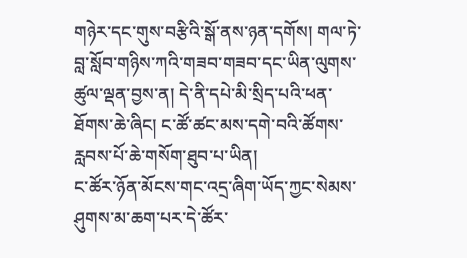གཉེར་དང་གུས་བརྩིའི་སྒོ་ནས་ཉན་དགོས། གལ་ཏེ་བླ་སློབ་གཉིས་ཀའི་གཟབ་གཟབ་དང་ཡིན་ལུགས་ཚུལ་ལྡན་བྱས་ན། དེ་ནི་དཔེ་མི་སྲིད་པའི་ཕན་ཐོགས་ཆེ་ཞིང། ང་ཚོ་ཚང་མས་དགེ་བའི་ཚོགས་རླབས་པོ་ཆེ་གསོག་ཐུབ་པ་ཡིན།
ང་ཚོར་ཉོན་མོངས་གང་འདྲ་ཞིག་ཡོད་ཀྱང་སེམས་ཤུགས་མ་ཆག་པར་དེ་ཚོར་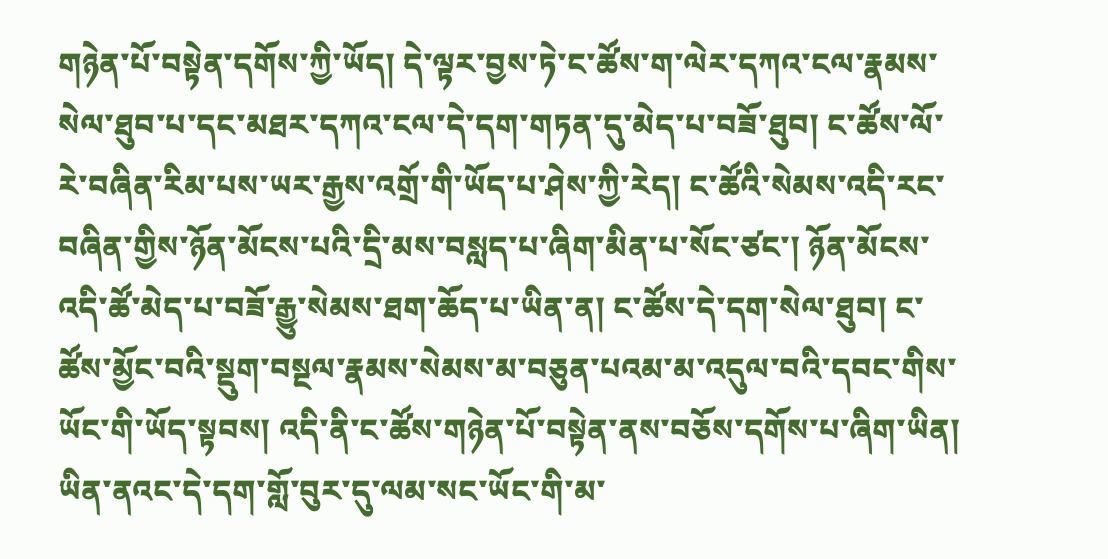གཉེན་པོ་བསྟེན་དགོས་ཀྱི་ཡོད། དེ་ལྟར་བྱས་ཏེ་ང་ཚོས་ག་ལེར་དཀའ་ངལ་རྣམས་སེལ་ཐུབ་པ་དང་མཐར་དཀའ་ངལ་དེ་དག་གཏན་དུ་མེད་པ་བཟོ་ཐུབ། ང་ཚོས་ལོ་རེ་བཞིན་རིམ་པས་ཡར་རྒྱས་འགྲོ་གི་ཡོད་པ་ཤེས་ཀྱི་རེད། ང་ཚོའི་སེམས་འདི་རང་བཞིན་གྱིས་ཉོན་མོངས་པའི་དྲི་མས་བསླད་པ་ཞིག་མིན་པ་སོང་ཙང་། ཉོན་མོངས་འདི་ཚོ་མེད་པ་བཟོ་རྒྱུ་སེམས་ཐག་ཆོད་པ་ཡིན་ན། ང་ཚོས་དེ་དག་སེལ་ཐུབ། ང་ཚོས་མྱོང་བའི་སྡུག་བསྔལ་རྣམས་སེམས་མ་བཅུན་པའམ་མ་འདུལ་བའི་དབང་གིས་ཡོང་གི་ཡོད་སྟབས། འདི་ནི་ང་ཚོས་གཉེན་པོ་བསྟེན་ནས་བཅོས་དགོས་པ་ཞིག་ཡིན། ཡིན་ནའང་དེ་དག་གློ་བུར་དུ་ལམ་སང་ཡོང་གི་མ་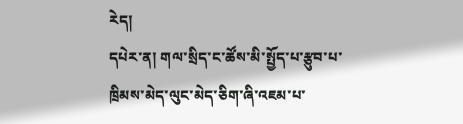རེད།
དཔེར་ན། གལ་སྲིད་ང་ཚོས་མི་སྤྱོད་པ་རྩུབ་པ་ཁྲིམས་མེད་ལུང་མེད་ཅིག་ཞི་འཇམ་པ་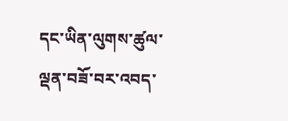དང་ཡིན་ལུགས་ཚུལ་ལྡན་བཟོ་བར་འབད་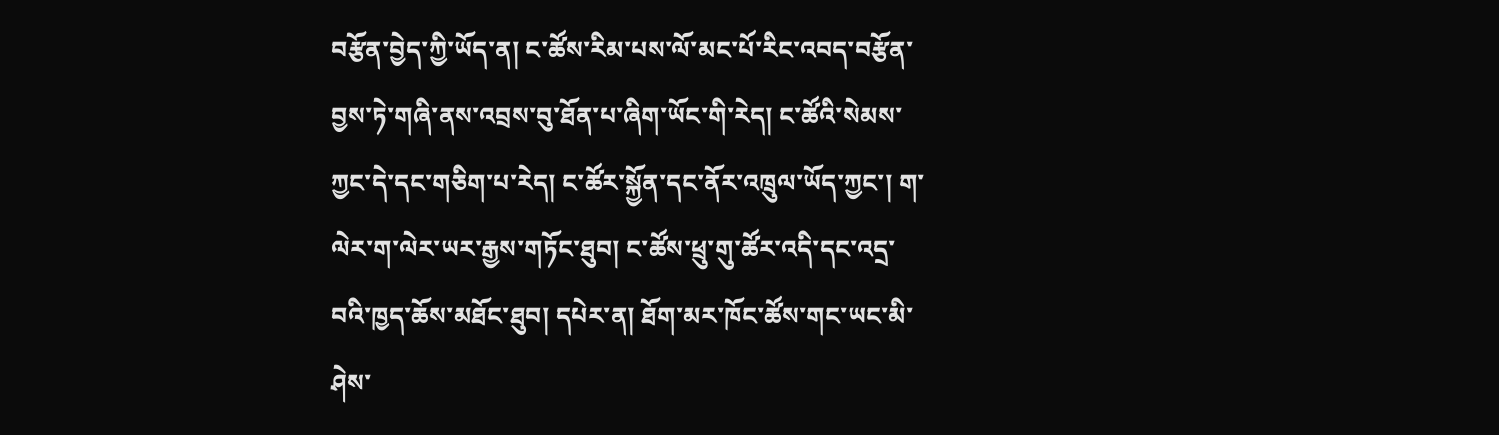བརྩོན་བྱེད་ཀྱི་ཡོད་ན། ང་ཚོས་རིམ་པས་ལོ་མང་པོ་རིང་འབད་བརྩོན་བྱས་ཏེ་གཞི་ནས་འབྲས་བུ་ཐོན་པ་ཞིག་ཡོང་གི་རེད། ང་ཚོའི་སེམས་ཀྱང་དེ་དང་གཅིག་པ་རེད། ང་ཚོར་སྐྱོན་དང་ནོར་འཁྲུལ་ཡོད་ཀྱང་། ག་ལེར་ག་ལེར་ཡར་རྒྱས་གཏོང་ཐུབ། ང་ཚོས་ཕྲུ་གུ་ཚོར་འདི་དང་འདྲ་བའི་ཁྱད་ཆོས་མཐོང་ཐུབ། དཔེར་ན། ཐོག་མར་ཁོང་ཚོས་གང་ཡང་མི་ཤེས་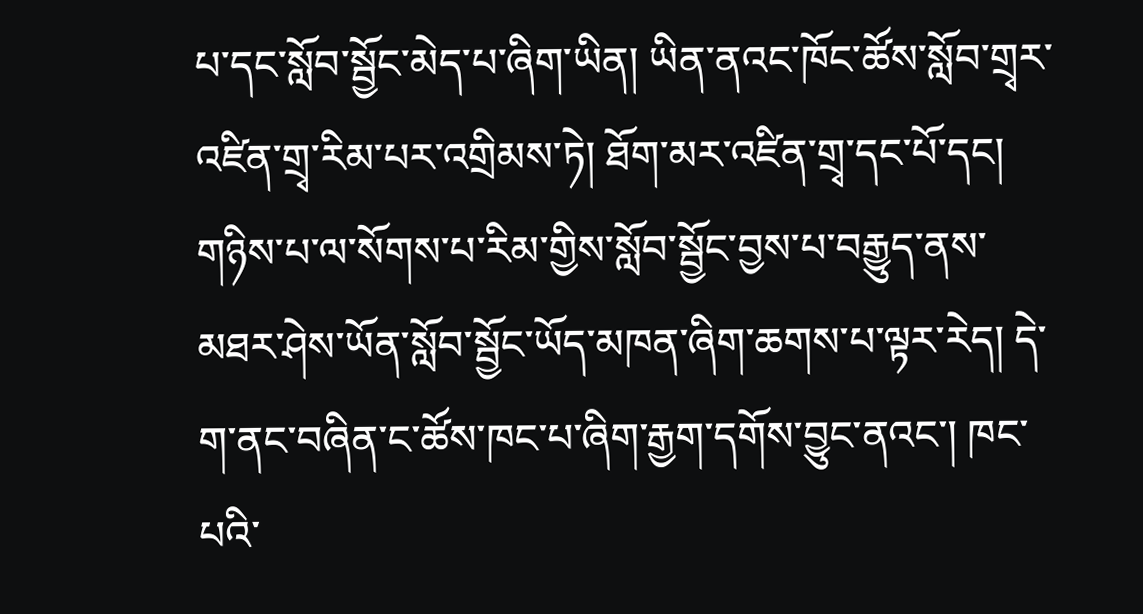པ་དང་སློབ་སྦྱོང་མེད་པ་ཞིག་ཡིན། ཡིན་ནའང་ཁོང་ཚོས་སློབ་གྲྭར་འཛིན་གྲྭ་རིམ་པར་འགྲིམས་ཏེ། ཐོག་མར་འཛིན་གྲྭ་དང་པོ་དང། གཉིས་པ་ལ་སོགས་པ་རིམ་གྱིས་སློབ་སྦྱོང་བྱས་པ་བརྒྱུད་ནས་མཐར་ཤེས་ཡོན་སློབ་སྦྱོང་ཡོད་མཁན་ཞིག་ཆགས་པ་ལྟར་རེད། དེ་ག་ནང་བཞིན་ང་ཚོས་ཁང་པ་ཞིག་རྒྱག་དགོས་བྱུང་ནའང་། ཁང་པའི་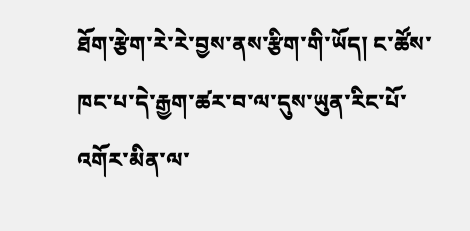ཐོག་རྩེག་རེ་རེ་བྱས་ནས་རྩིག་གི་ཡོད། ང་ཚོས་ཁང་པ་དེ་རྒྱག་ཚར་བ་ལ་དུས་ཡུན་རིང་པོ་འགོར་མིན་ལ་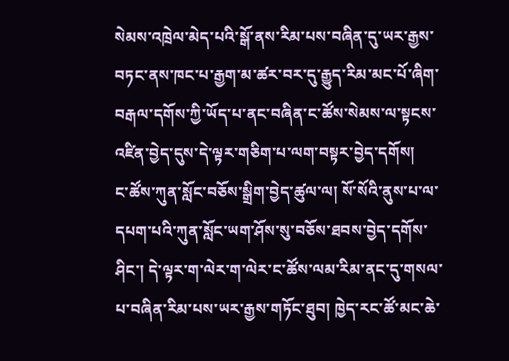སེམས་འཁྲེལ་མེད་པའི་སྒོ་ནས་རིམ་པས་བཞིན་དུ་ཡར་རྒྱས་བཏང་ནས་ཁང་པ་རྒྱག་མ་ཚར་བར་དུ་རྒྱུད་རིམ་མང་པོ་ཞིག་བརྒལ་དགོས་ཀྱི་ཡོད་པ་ནང་བཞིན་ང་ཚོས་སེམས་ལ་སྟངས་འཛིན་བྱེད་དུས་དེ་ལྟར་གཅིག་པ་ལག་བསྟར་བྱེད་དགོས།
ང་ཚོས་ཀུན་སློང་བཅོས་སྒྲིག་བྱེད་ཚུལ་ལ། སོ་སོའི་ནུས་པ་ལ་དཔག་པའི་ཀུན་སློང་ཡག་ཤོས་སུ་བཅོས་ཐབས་བྱེད་དགོས་ཤིང་། དེ་ལྟར་ག་ལེར་ག་ལེར་ང་ཚོས་ལམ་རིམ་ནང་དུ་གསལ་པ་བཞིན་རིམ་པས་ཡར་རྒྱས་གཏོང་ཐུབ། ཁྱེད་རང་ཚོ་མང་ཆེ་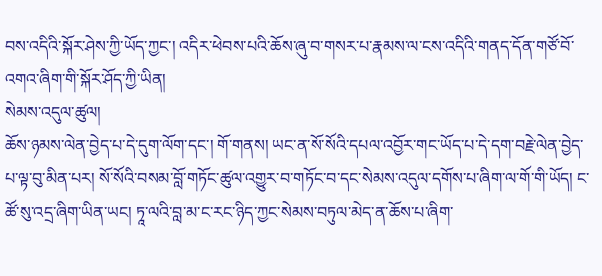བས་འདིའི་སྐོར་ཤེས་ཀྱི་ཡོད་ཀྱང་། འདིར་ཕེབས་པའི་ཆོས་ཞུ་བ་གསར་པ་རྣམས་ལ་ངས་འདིའི་གནད་དོན་གཙོ་བོ་འགའ་ཞིག་གི་སྐོར་ཤོད་ཀྱི་ཡིན།
སེམས་འདུལ་ཚུལ།
ཆོས་ཉམས་ལེན་བྱེད་པ་དེ་དུག་ལོག་དང་། གོ་གནས། ཡང་ན་སོ་སོའི་དཔལ་འབྱོར་གང་ཡོད་པ་དེ་དག་བརྗེ་ལེན་བྱེད་པ་ལྟ་བུ་མིན་པར། སོ་སོའི་བསམ་བློ་གཏོང་ཚུལ་འགྱུར་བ་གཏོང་བ་དང་སེམས་འདུལ་དགོས་པ་ཞིག་ལ་གོ་གི་ཡོད། ང་ཚོ་སུ་འདྲ་ཞིག་ཡིན་ཡང། ཏཱ་ལའི་བླ་མ་ང་རང་ཉིད་ཀྱང་སེམས་བཏུལ་མེད་ན་ཆོས་པ་ཞིག་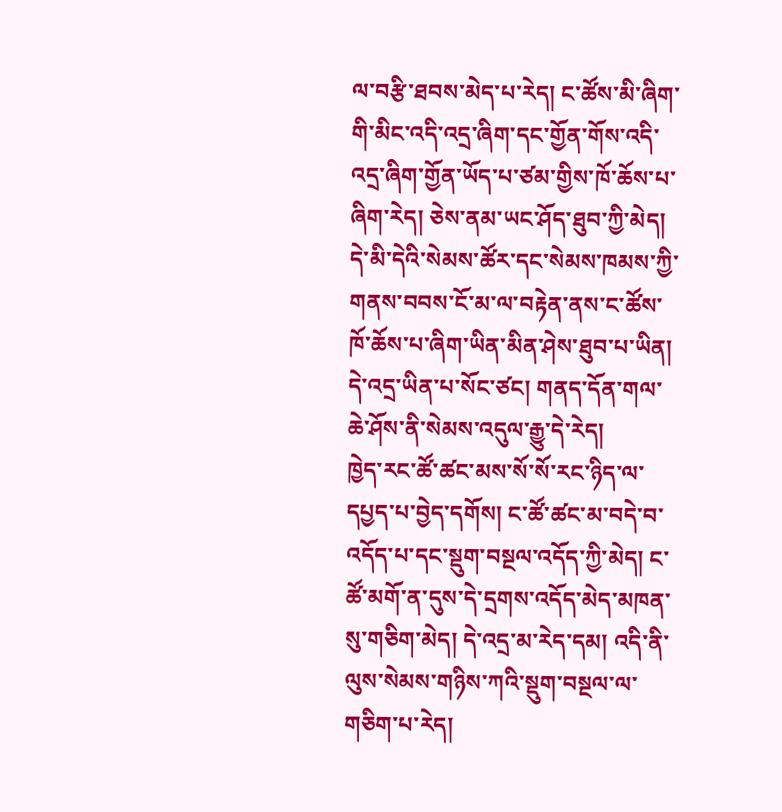ལ་བརྩི་ཐབས་མེད་པ་རེད། ང་ཚོས་མི་ཞིག་གི་མིང་འདི་འདྲ་ཞིག་དང་གྱོན་གོས་འདི་འདྲ་ཞིག་གྱོན་ཡོད་པ་ཙམ་གྱིས་ཁོ་ཆོས་པ་ཞིག་རེད། ཅེས་ནམ་ཡང་ཤོད་ཐུབ་ཀྱི་མེད། དེ་མི་དེའི་སེམས་ཚོར་དང་སེམས་ཁམས་ཀྱི་གནས་བབས་ངོ་མ་ལ་བརྟེན་ནས་ང་ཚོས་ཁོ་ཆོས་པ་ཞིག་ཡིན་མིན་ཤེས་ཐུབ་པ་ཡིན། དེ་འདྲ་ཡིན་པ་སོང་ཙང། གནད་དོན་གལ་ཆེ་ཤོས་ནི་སེམས་འདུལ་རྒྱུ་དེ་རེད།
ཁྱེད་རང་ཚོ་ཚང་མས་སོ་སོ་རང་ཉིད་ལ་དཔྱད་པ་བྱེད་དགོས། ང་ཚོ་ཚང་མ་བདེ་བ་འདོད་པ་དང་སྡུག་བསྔལ་འདོད་ཀྱི་མེད། ང་ཚོ་མགོ་ན་དུས་དེ་དྲགས་འདོད་མེད་མཁན་སུ་གཅིག་མེད། དེ་འདྲ་མ་རེད་དམ། འདི་ནི་ལུས་སེམས་གཉིས་ཀའི་སྡུག་བསྔལ་ལ་གཅིག་པ་རེད།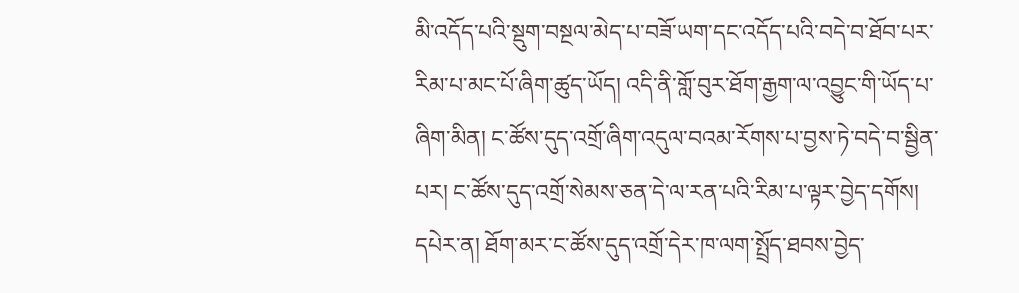མི་འདོད་པའི་སྡུག་བསྔལ་མེད་པ་བཟོ་ཡག་དང་འདོད་པའི་བདེ་བ་ཐོབ་པར་རིམ་པ་མང་པོ་ཞིག་ཚུད་ཡོད། འདི་ནི་གློ་བུར་ཐོག་རྒྱག་ལ་འབྱུང་གི་ཡོད་པ་ཞིག་མིན། ང་ཚོས་དུད་འགྲོ་ཞིག་འདུལ་བའམ་རོགས་པ་བྱས་ཏེ་བདེ་བ་སྦྱིན་པར། ང་ཚོས་དུད་འགྲོ་སེམས་ཅན་དེ་ལ་རན་པའི་རིམ་པ་ལྟར་བྱེད་དགོས། དཔེར་ན། ཐོག་མར་ང་ཚོས་དུད་འགྲོ་དེར་ཁ་ལག་སྤྲོད་ཐབས་བྱེད་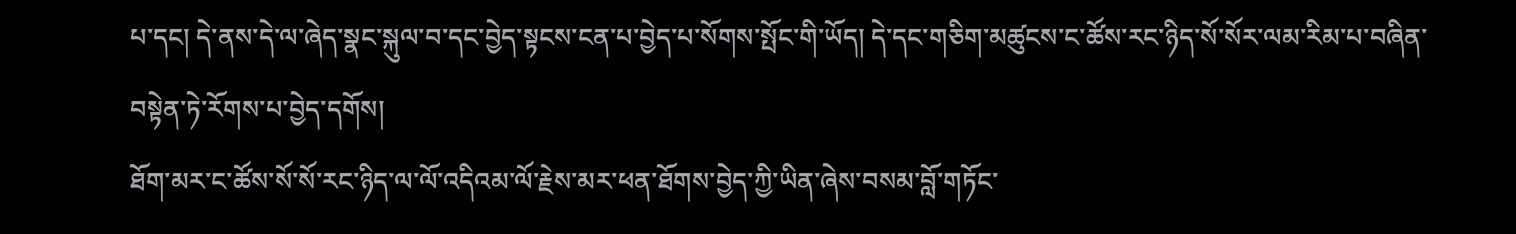པ་དང། དེ་ནས་དེ་ལ་ཞེད་སྣང་སྐུལ་བ་དང་བྱེད་སྟངས་ངན་པ་བྱེད་པ་སོགས་སྤོང་གི་ཡོད། དེ་དང་གཅིག་མཚུངས་ང་ཚོས་རང་ཉིད་སོ་སོར་ལམ་རིམ་པ་བཞིན་བསྟེན་ཏེ་རོགས་པ་བྱེད་དགོས།
ཐོག་མར་ང་ཚོས་སོ་སོ་རང་ཉིད་ལ་ལོ་འདིའམ་ལོ་རྗེས་མར་ཕན་ཐོགས་བྱེད་ཀྱི་ཡིན་ཞེས་བསམ་བློ་གཏོང་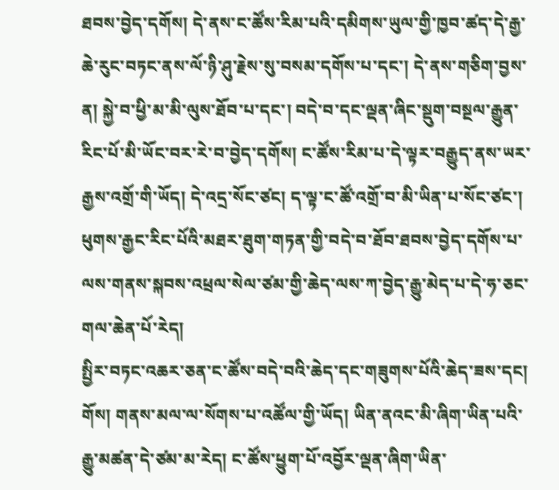ཐབས་བྱེད་དགོས། དེ་ནས་ང་ཚོས་རིམ་པའི་དམིགས་ཡུལ་གྱི་ཁྱབ་ཚད་དེ་རྒྱ་ཆེ་རུང་བཏང་ནས་ལོ་ཉི་ཤུ་རྗེས་སུ་བསམ་དགོས་པ་དང་། དེ་ནས་གཅིག་བྱས་ན། སྐྱེ་བ་ཕྱི་མ་མི་ལུས་ཐོབ་པ་དང་། བདེ་བ་དང་ལྡན་ཞིང་སྡུག་བསྔལ་རྒྱུན་རིང་པོ་མི་ཡོང་བར་རེ་བ་བྱེད་དགོས། ང་ཚོས་རིམ་པ་དེ་ལྟར་བརྒྱུད་ནས་ཡར་རྒྱས་འགྲོ་གི་ཡོད། དེ་འདྲ་སོང་ཙང། ད་ལྟ་ང་ཚོ་འགྲོ་བ་མི་ཡིན་པ་སོང་ཙང་། ཕུགས་རྒྱང་རིང་པོའི་མཐར་ཐུག་གཏན་གྱི་བདེ་བ་ཐོབ་ཐབས་བྱེད་དགོས་པ་ལས་གནས་སྐབས་འཕྲལ་སེལ་ཙམ་གྱི་ཆེད་ལས་ཀ་བྱེད་རྒྱུ་མེད་པ་དེ་ཧ་ཅང་གལ་ཆེན་པོ་རེད།
སྤྱིར་བཏང་འཆར་ཅན་ང་ཚོས་བདེ་བའི་ཆེད་དང་གཟུགས་པོའི་ཆེད་ཟས་དང། གོས། གནས་མལ་ལ་སོགས་པ་འཚོལ་གྱི་ཡོད། ཡིན་ནའང་མི་ཞིག་ཡིན་པའི་རྒྱུ་མཚན་དེ་ཙམ་མ་རེད། ང་ཚོས་ཕྱུག་པོ་འབྱོར་ལྡན་ཞིག་ཡིན་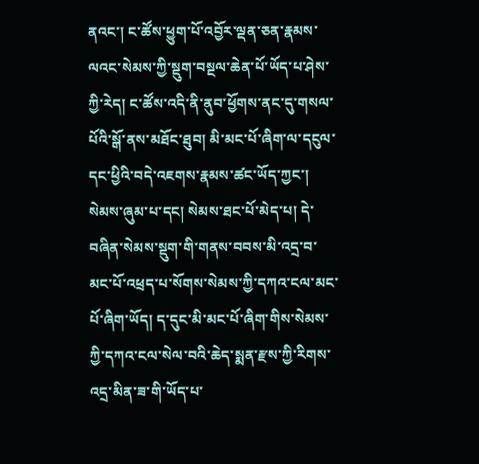ནའང་། ང་ཚོས་ཕྱུག་པོ་འབྱོར་ལྡན་ཅན་རྣམས་ལའང་སེམས་ཀྱི་སྡུག་བསྔལ་ཆེན་པོ་ཡོད་པ་ཤེས་ཀྱི་རེད། ང་ཚོས་འདི་ནི་ནུབ་ཕྱོགས་ནང་དུ་གསལ་པོའི་སྒོ་ནས་མཐོང་ཐུབ། མི་མང་པོ་ཞིག་ལ་དངུལ་དང་ཕྱིའི་བདེ་འཇགས་རྣམས་ཚང་ཡོད་ཀྱང་། སེམས་ཞུམ་པ་དང། སེམས་ཐང་པོ་མེད་པ། དེ་བཞིན་སེམས་སྡུག་གི་གནས་བབས་མི་འདྲ་བ་མང་པོ་འཕྲད་པ་སོགས་སེམས་ཀྱི་དཀའ་ངལ་མང་པོ་ཞིག་ཡོད། ད་དུང་མི་མང་པོ་ཞིག་གིས་སེམས་ཀྱི་དཀའ་ངལ་སེལ་བའི་ཆེད་སྨན་རྫས་ཀྱི་རིགས་འདྲ་མིན་ཟ་གི་ཡོད་པ་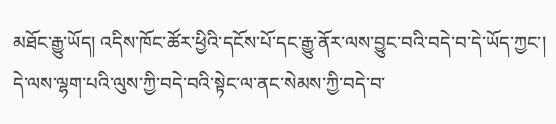མཐོང་རྒྱུ་ཡོད། འདིས་ཁོང་ཚོར་ཕྱིའི་དངོས་པོ་དང་རྒྱུ་ནོར་ལས་བྱུང་བའི་བདེ་བ་དེ་ཡོད་ཀྱང་། དེ་ལས་ལྷག་པའི་ལུས་ཀྱི་བདེ་བའི་སྟེང་ལ་ནང་སེམས་ཀྱི་བདེ་བ་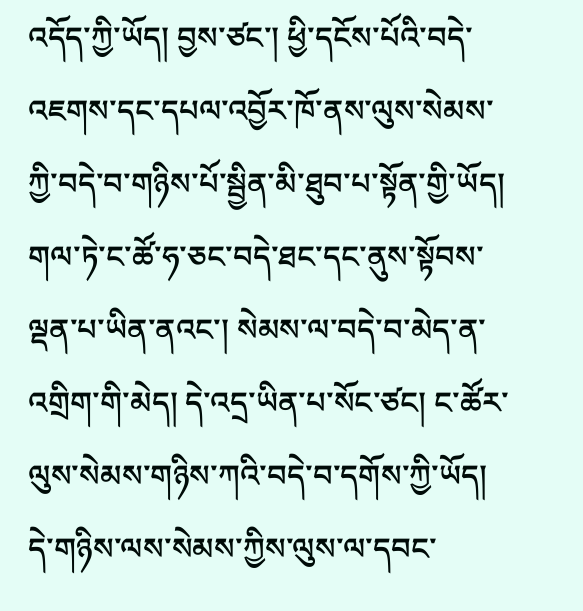འདོད་ཀྱི་ཡོད། བྱས་ཙང་། ཕྱི་དངོས་པོའི་བདེ་འཇགས་དང་དཔལ་འབྱོར་ཁོ་ནས་ལུས་སེམས་ཀྱི་བདེ་བ་གཉིས་པོ་སྦྱིན་མི་ཐུབ་པ་སྟོན་གྱི་ཡོད། གལ་ཏེ་ང་ཚོ་ཧ་ཅང་བདེ་ཐང་དང་ནུས་སྟོབས་ལྡན་པ་ཡིན་ནའང་། སེམས་ལ་བདེ་བ་མེད་ན་འགྲིག་གི་མེད། དེ་འདྲ་ཡིན་པ་སོང་ཙང། ང་ཚོར་ལུས་སེམས་གཉིས་ཀའི་བདེ་བ་དགོས་ཀྱི་ཡོད། དེ་གཉིས་ལས་སེམས་ཀྱིས་ལུས་ལ་དབང་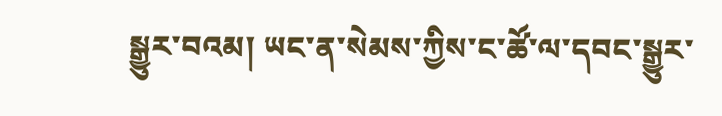སྒྱུར་བའམ། ཡང་ན་སེམས་ཀྱིས་ང་ཚོ་ལ་དབང་སྒྱུར་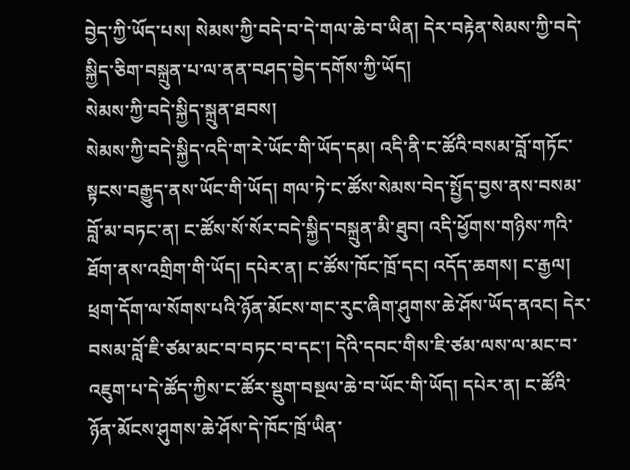བྱེད་ཀྱི་ཡོད་པས། སེམས་ཀྱི་བདེ་བ་དེ་གལ་ཆེ་བ་ཡིན། དེར་བརྟེན་སེམས་ཀྱི་བདེ་སྐྱིད་ཅིག་བསྐྲུན་པ་ལ་ནན་བཤད་བྱེད་དགོས་ཀྱི་ཡོད།
སེམས་ཀྱི་བདེ་སྐྱིད་སྐྲུན་ཐབས།
སེམས་ཀྱི་བདེ་སྐྱིད་འདི་ག་རེ་ཡོང་གི་ཡོད་དམ། འདི་ནི་ང་ཚོའི་བསམ་བློ་གཏོང་སྟངས་བརྒྱུད་ནས་ཡོང་གི་ཡོད། གལ་ཏེ་ང་ཚོས་སེམས་བེད་སྤྱོད་བྱས་ནས་བསམ་བློ་མ་བཏང་ན། ང་ཚོས་སོ་སོར་བདེ་སྐྱིད་བསྐྲུན་མི་ཐུབ། འདི་ཕྱོགས་གཉིས་ཀའི་ཐོག་ནས་འགྲིག་གི་ཡོད། དཔེར་ན། ང་ཚོས་ཁོང་ཁྲོ་དང། འདོད་ཆགས། ང་རྒྱལ། ཕྲག་དོག་ལ་སོགས་པའི་ཉོན་མོངས་གང་རུང་ཞིག་ཤུགས་ཆེ་ཤོས་ཡོད་ནའང། དེར་བསམ་བློ་ཇི་ཙམ་མང་བ་བཏང་བ་དང་། དེའི་དབང་གིས་ཇི་ཙམ་ལས་ལ་མང་བ་འཇུག་པ་དེ་ཚོད་ཀྱིས་ང་ཚོར་སྡུག་བསྔལ་ཆེ་བ་ཡོང་གི་ཡོད། དཔེར་ན། ང་ཚོའི་ཉོན་མོངས་ཤུགས་ཆེ་ཤོས་དེ་ཁོང་ཁྲོ་ཡིན་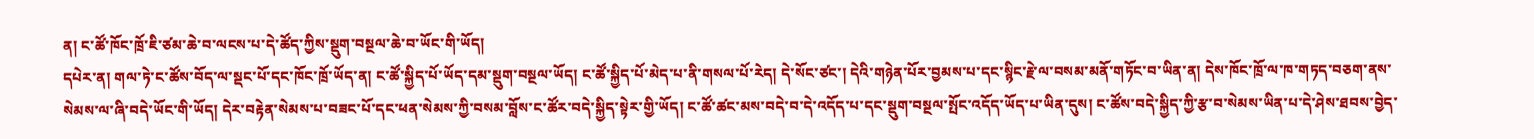ན། ང་ཚོ་ཁོང་ཁྲོ་ཇི་ཙམ་ཆེ་བ་ལངས་པ་དེ་ཚོད་ཀྱིས་སྡུག་བསྔལ་ཆེ་བ་ཡོང་གི་ཡོད།
དཔེར་ན། གལ་ཏེ་ང་ཚོས་བོད་ལ་སྡང་པོ་དང་ཁོང་ཁྲོ་ཡོད་ན། ང་ཚོ་སྐྱིད་པོ་ཡོད་དམ་སྡུག་བསྔལ་ཡོད། ང་ཚོ་སྐྱིད་པོ་མེད་པ་ནི་གསལ་པོ་རེད། དེ་སོང་ཙང་། དེའི་གཉེན་པོར་བྱམས་པ་དང་སྙིང་རྗེ་ལ་བསམ་མནོ་གཏོང་བ་ཡིན་ན། དེས་ཁོང་ཁྲོ་ལ་ཁ་གཏད་བཅག་ནས་སེམས་ལ་ཞི་བདེ་ཡོང་གི་ཡོད། དེར་བརྟེན་སེམས་པ་བཟང་པོ་དང་ཕན་སེམས་ཀྱི་བསམ་བློས་ང་ཚོར་བདེ་སྐྱིད་སྟེར་གྱི་ཡོད། ང་ཚོ་ཚང་མས་བདེ་བ་དེ་འདོད་པ་དང་སྡུག་བསྔལ་སྤོང་འདོད་ཡོད་པ་ཡིན་དུས། ང་ཚོས་བདེ་སྐྱིད་ཀྱི་རྩ་བ་སེམས་ཡིན་པ་དེ་ཤེས་ཐབས་བྱེད་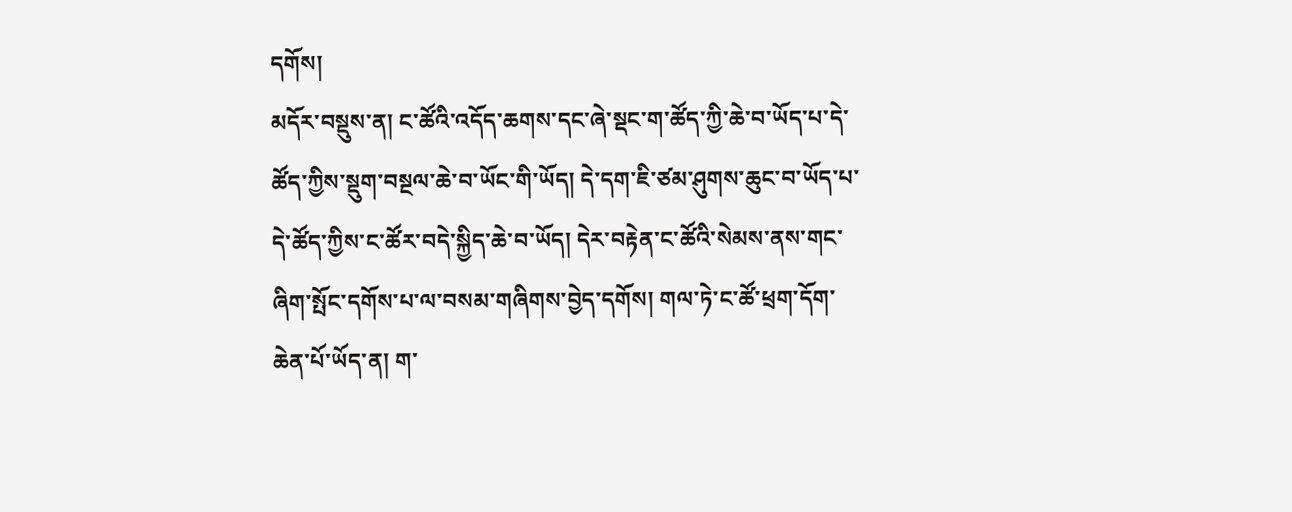དགོས།
མདོར་བསྡུས་ན། ང་ཚོའི་འདོད་ཆགས་དང་ཞེ་སྡང་ག་ཚོད་ཀྱི་ཆེ་བ་ཡོད་པ་དེ་ཚོད་ཀྱིས་སྡུག་བསྔལ་ཆེ་བ་ཡོང་གི་ཡོད། དེ་དག་ཇི་ཙམ་ཤུགས་ཆུང་བ་ཡོད་པ་དེ་ཚོད་ཀྱིས་ང་ཚོར་བདེ་སྐྱིད་ཆེ་བ་ཡོད། དེར་བརྟེན་ང་ཚོའི་སེམས་ནས་གང་ཞིག་སྤོང་དགོས་པ་ལ་བསམ་གཞིགས་བྱེད་དགོས། གལ་ཏེ་ང་ཚོ་ཕྲག་དོག་ཆེན་པོ་ཡོད་ན། ག་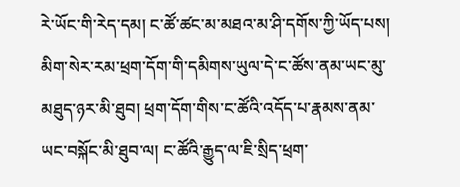རེ་ཡོང་གི་རེད་དམ། ང་ཚོ་ཚང་མ་མཐའ་མ་ཤི་དགོས་ཀྱི་ཡོད་པས། མིག་སེར་རམ་ཕྲག་དོག་གི་དམིགས་ཡུལ་དེ་ང་ཚོས་ནམ་ཡང་མུ་མཐུད་ཉར་མི་ཐུབ། ཕྲག་དོག་གིས་ང་ཚོའི་འདོད་པ་རྣམས་ནམ་ཡང་བསྐོང་མི་ཐུབ་ལ། ང་ཚོའི་རྒྱུད་ལ་ཇི་སྲིད་ཕྲག་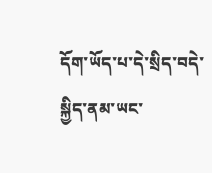དོག་ཡོད་པ་དེ་སྲིད་བདེ་སྐྱིད་ནམ་ཡང་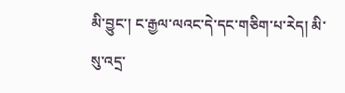མི་བྱུང་། ང་རྒྱལ་ལའང་དེ་དང་གཅིག་པ་རེད། མི་སུ་འདྲ་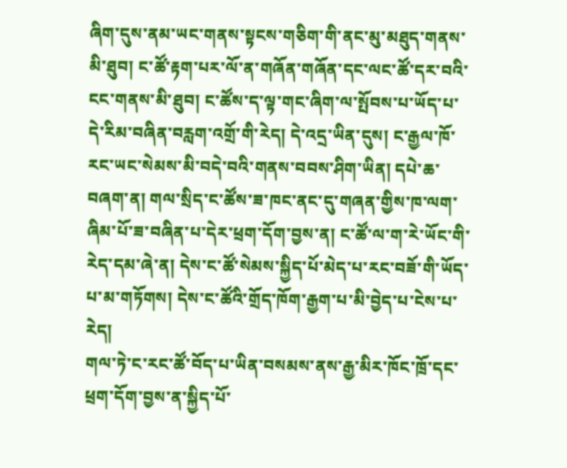ཞིག་དུས་ནམ་ཡང་གནས་སྟངས་གཅིག་གི་ནང་མུ་མཐུད་གནས་མི་ཐུབ། ང་ཚོ་རྟག་པར་ལོ་ན་གཞོན་གཞོན་དང་ལང་ཚོ་དར་བའི་ངང་གནས་མི་ཐུབ། ང་ཚོས་ད་ལྟ་གང་ཞིག་ལ་སྤོབས་པ་ཡོད་པ་དེ་རིམ་བཞིན་བརླག་འགྲོ་གི་རེད། དེ་འདྲ་ཡིན་དུས། ང་རྒྱལ་ཁོ་རང་ཡང་སེམས་མི་བདེ་བའི་གནས་བབས་ཤིག་ཡིན། དཔེ་ཆ་བཞག་ན། གལ་སྲིད་ང་ཚོས་ཟ་ཁང་ནང་དུ་གཞན་གྱིས་ཁ་ལག་ཞིམ་པོ་ཟ་བཞིན་པ་དེར་ཕྲག་དོག་བྱས་ན། ང་ཚོ་ལ་ག་རེ་ཡོང་གི་རེད་དམ་ཞེ་ན། དེས་ང་ཚོ་སེམས་སྐྱིད་པོ་མེད་པ་རང་བཟོ་གི་ཡོད་པ་མ་གཏོགས། དེས་ང་ཚོའི་གྲོད་ཁོག་རྒྱག་པ་མི་བྱེད་པ་ངེས་པ་རེད།
གལ་ཏེ་ང་རང་ཚོ་བོད་པ་ཡིན་བསམས་ནས་རྒྱ་མིར་ཁོང་ཁྲོ་དང་ཕྲག་དོག་བྱས་ན་སྐྱིད་པོ་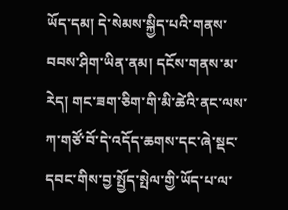ཡོད་དམ། དེ་སེམས་སྐྱིད་པའི་གནས་བབས་ཤིག་ཡིན་ནམ། དངོས་གནས་མ་རེད། གང་ཟག་ཅིག་གི་མི་ཚེའི་ནང་ལས་ཀ་གཙོ་བོ་དེ་འདོད་ཆགས་དང་ཞེ་སྡང་དབང་གིས་བྱ་སྤྱོད་སྤེལ་གྱི་ཡོད་པ་ལ་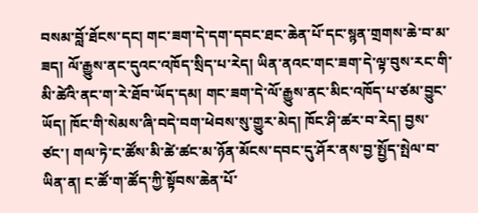བསམ་བློ་ཐོངས་དང། གང་ཟག་དེ་དག་དབང་ཐང་ཆེན་པོ་དང་སྙན་གྲགས་ཆེ་བ་མ་ཟད། ལོ་རྒྱུས་ནང་དུའང་འཁོད་སྲིད་པ་རེད། ཡིན་ནའང་གང་ཟག་དེ་ལྟ་བུས་རང་གི་མི་ཚེའི་ནང་ག་རེ་ཐོབ་ཡོད་དམ། གང་ཟག་དེ་ལོ་རྒྱུས་ནང་མིང་འཁོད་པ་ཙམ་བྱུང་ཡོད། ཁོང་གི་སེམས་ཞི་བདེ་བག་ཕེབས་སུ་གྱུར་མེད། ཁོང་ཤི་ཚར་བ་རེད། བྱས་ཙང་། གལ་ཏེ་ང་ཚོས་མི་ཚེ་ཚང་མ་ཉོན་མོངས་དབང་དུ་ཤོར་ནས་བྱ་སྤྱོད་སྤེལ་བ་ཡིན་ན། ང་ཚོ་ག་ཚོད་ཀྱི་སྟོབས་ཆེན་པོ་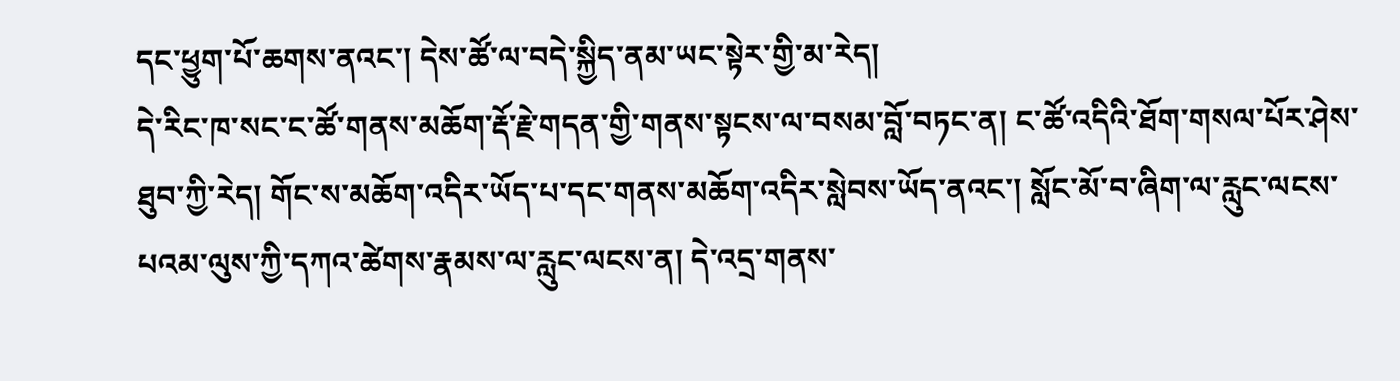དང་ཕྱུག་པོ་ཆགས་ནའང་། དེས་ཚོ་ལ་བདེ་སྐྱིད་ནམ་ཡང་སྟེར་གྱི་མ་རེད།
དེ་རིང་ཁ་སང་ང་ཚོ་གནས་མཆོག་རྡོ་རྗེ་གདན་གྱི་གནས་སྟངས་ལ་བསམ་བློ་བཏང་ན། ང་ཚོ་འདིའི་ཐོག་གསལ་པོར་ཤེས་ཐུབ་ཀྱི་རེད། གོང་ས་མཆོག་འདིར་ཡོད་པ་དང་གནས་མཆོག་འདིར་སླེབས་ཡོད་ནའང་། སློང་མོ་བ་ཞིག་ལ་རླུང་ལངས་པའམ་ལུས་ཀྱི་དཀའ་ཚེགས་རྣམས་ལ་རླུང་ལངས་ན། དེ་འདྲ་གནས་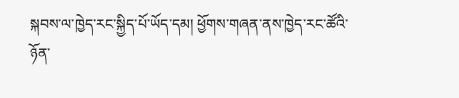སྐབས་ལ་ཁྱེད་རང་སྐྱིད་པོ་ཡོད་དམ། ཕྱོགས་གཞན་ནས་ཁྱེད་རང་ཚོའི་ཉོན་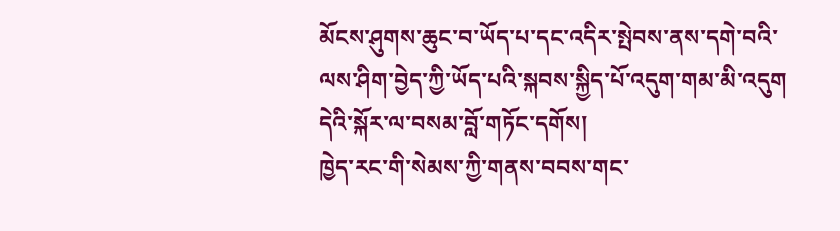མོངས་ཤུགས་ཆུང་བ་ཡོད་པ་དང་འདིར་སྤེབས་ནས་དགེ་བའི་ལས་ཤིག་བྱེད་ཀྱི་ཡོད་པའི་སྐབས་སྐྱིད་པོ་འདུག་གམ་མི་འདུག དེའི་སྐོར་ལ་བསམ་བློ་གཏོང་དགོས།
ཁྱེད་རང་གི་སེམས་ཀྱི་གནས་བབས་གང་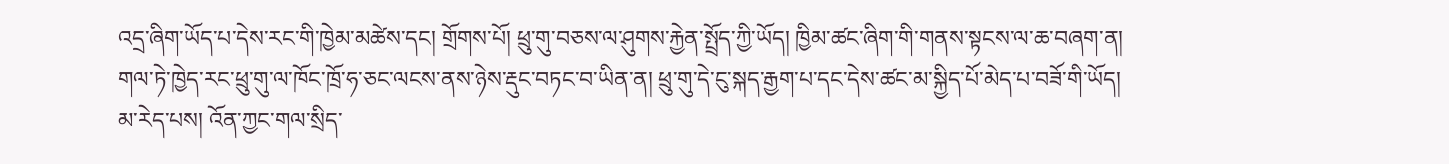འདྲ་ཞིག་ཡོད་པ་དེས་རང་གི་ཁྱེམ་མཚེས་དང། གྲོགས་པོ། ཕྲུ་གུ་བཅས་ལ་ཤུགས་རྐྱེན་སྤྲོད་ཀྱི་ཡོད། ཁྱིམ་ཚང་ཞིག་གི་གནས་སྟངས་ལ་ཆ་བཞག་ན། གལ་ཏེ་ཁྱེད་རང་ཕྲུ་གུ་ལ་ཁོང་ཁྲོ་ཧ་ཅང་ལངས་ནས་ཉེས་རྡུང་བཏང་བ་ཡིན་ན། ཕྲུ་གུ་དེ་ངུ་སྐད་རྒྱག་པ་དང་དེས་ཚང་མ་སྐྱིད་པོ་མེད་པ་བཟོ་གི་ཡོད། མ་རེད་པས། འོན་ཀྱང་གལ་སྲིད་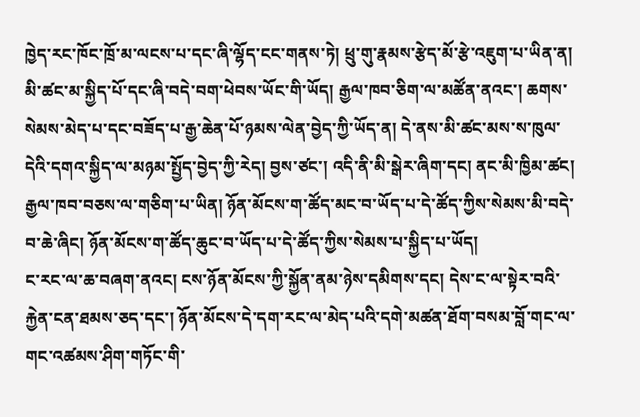ཁྱེད་རང་ཁོང་ཁྲོ་མ་ལངས་པ་དང་ཞི་ལྷོད་ངང་གནས་ཏེ། ཕྲུ་གུ་རྣམས་རྩེད་མོ་རྩེ་འཇུག་པ་ཡིན་ན། མི་ཚང་མ་སྐྱིད་པོ་དང་ཞི་བདེ་བག་ཕེབས་ཡོང་གི་ཡོད། རྒྱལ་ཁབ་ཅིག་ལ་མཚོན་ནའང་། ཆགས་སེམས་མེད་པ་དང་བཟོད་པ་རྒྱ་ཆེན་པོ་ཉམས་ལེན་བྱེད་ཀྱི་ཡོད་ན། དེ་ནས་མི་ཚང་མས་ས་ཁུལ་དེའི་དགའ་སྐྱིད་ལ་མཉམ་སྤྱོད་བྱེད་ཀྱི་རེད། བྱས་ཙང་། འདི་ནི་མི་སྒེར་ཞིག་དང། ནང་མི་ཁྱིམ་ཚང། རྒྱལ་ཁབ་བཅས་ལ་གཅིག་པ་ཡིན། ཉོན་མོངས་ག་ཚོད་མང་བ་ཡོད་པ་དེ་ཚོད་ཀྱིས་སེམས་མི་བདེ་བ་ཆེ་ཞིང། ཉོན་མོངས་ག་ཚོད་ཆུང་བ་ཡོད་པ་དེ་ཚོད་ཀྱིས་སེམས་པ་སྐྱིད་པ་ཡོད།
ང་རང་ལ་ཆ་བཞག་ནའང། ངས་ཉོན་མོངས་ཀྱི་སྐྱོན་ནམ་ཉེས་དམིགས་དང། དེས་ང་ལ་སྟེར་བའི་རྐྱེན་ངན་ཐམས་ཅད་དང་། ཉོན་མོངས་དེ་དག་རང་ལ་མེད་པའི་དགེ་མཚན་ཐོག་བསམ་བློ་གང་ལ་གང་འཚམས་ཤིག་གཏོང་གི་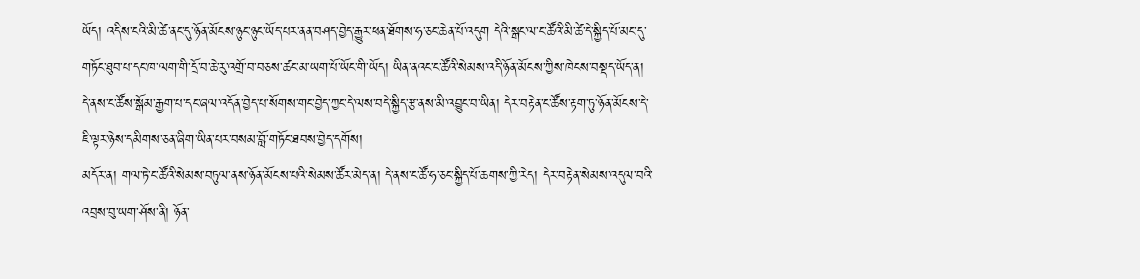ཡོད། འདིས་ངའི་མི་ཚེ་ནང་དུ་ཉོན་མོངས་ཉུང་ཉུང་ཡོད་པར་ནན་བཤད་བྱེད་རྒྱུར་ཕན་ཐོགས་ཧ་ཅང་ཆེན་པོ་འདུག དེའི་སྒང་ལ་ང་ཚོའི་མི་ཚེ་དེ་སྐྱིད་པོ་མང་དུ་གཏོང་ཐུབ་པ་དང་ཁ་ལག་གི་དྲོ་བ་ཆེ་རུ་འགྲོ་བ་བཅས་ཚང་མ་ཡག་པོ་ཡོང་གི་ཡོད། ཡིན་ནའང་ང་ཚོའི་སེམས་འདི་ཉོན་མོངས་ཀྱིས་ཁེངས་བསྡད་ཡོད་ན། དེ་ནས་ང་ཚོས་སྒོམ་རྒྱག་པ་དང་ཞལ་འདོན་བྱེད་པ་སོགས་གང་བྱེད་ཀྱང་དེ་ལས་བདེ་སྐྱིད་རྩ་ནས་མི་འབྱུང་བ་ཡིན། དེར་བརྟེན་ང་ཚོས་རྟག་ཏུ་ཉོན་མོངས་དེ་ཇི་ལྟར་ཉེས་དམིགས་ཅན་ཞིག་ཡིན་པར་བསམ་བློ་གཏོང་ཐབས་བྱེད་དགོས།
མདོར་ན། གལ་ཏེ་ང་ཚོའི་སེམས་བཏུལ་ནས་ཉོན་མོངས་པའི་སེམས་ཚོར་མེད་ན། དེ་ནས་ང་ཚོ་ཧ་ཅང་སྐྱིད་པོ་ཆགས་ཀྱི་རེད། དེར་བརྟེན་སེམས་འདུལ་བའི་འབྲས་བུ་ཡག་ཤོས་ནི། ཉོན་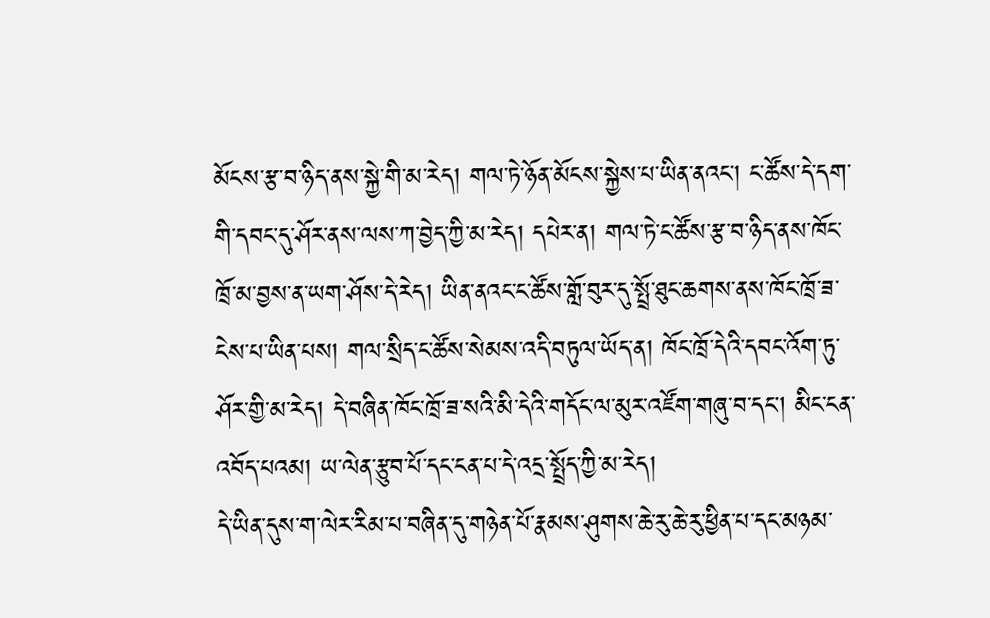མོངས་རྩ་བ་ཉིད་ནས་སྐྱེ་གི་མ་རེད། གལ་ཏེ་ཉོན་མོངས་སྐྱེས་པ་ཡིན་ནའང་། ང་ཚོས་དེ་དག་གི་དབང་དུ་ཤོར་ནས་ལས་ཀ་བྱེད་ཀྱི་མ་རེད། དཔེར་ན། གལ་ཏེ་ང་ཚོས་རྩ་བ་ཉིད་ནས་ཁོང་ཁྲོ་མ་བྱས་ན་ཡག་ཤོས་དེ་རེད། ཡིན་ནའང་ང་ཚོས་གློ་བུར་དུ་སྤྲོ་ཐུང་ཆགས་ནས་ཁོང་ཁྲོ་ཟ་ངེས་པ་ཡིན་པས། གལ་སྲིད་ང་ཚོས་སེམས་འདི་བཏུལ་ཡོད་ན། ཁོང་ཁྲོ་དེའི་དབང་འོག་ཏུ་ཤོར་གྱི་མ་རེད། དེ་བཞིན་ཁོང་ཁྲོ་ཟ་སའི་མི་དེའི་གདོང་ལ་མུར་འཛོག་གཞུ་བ་དང། མིང་ངན་འབོད་པའམ། ཡ་ལེན་རྩུབ་པོ་དང་ངན་པ་དེ་འདྲ་སྤྲོད་ཀྱི་མ་རེད།
དེ་ཡིན་དུས་ག་ལེར་རིམ་པ་བཞིན་དུ་གཉེན་པོ་རྣམས་ཤུགས་ཆེ་རུ་ཆེ་རུ་ཕྱིན་པ་དང་མཉམ་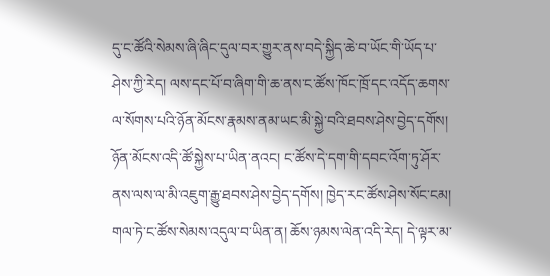དུ་ང་ཚོའི་སེམས་ཞི་ཞིང་དུལ་བར་གྱུར་ནས་བདེ་སྐྱིད་ཆེ་བ་ཡོང་གི་ཡོད་པ་ཤེས་ཀྱི་རེད། ལས་དང་པོ་བ་ཞིག་གི་ཆ་ནས་ང་ཚོས་ཁོང་ཁྲོ་དང་འདོད་ཆགས་ལ་སོགས་པའི་ཉོན་མོངས་རྣམས་ནམ་ཡང་མི་སྐྱེ་བའི་ཐབས་ཤེས་བྱེད་དགོས། ཉོན་མོངས་འདི་ཚོ་སྐྱེས་པ་ཡིན་ནའང། ང་ཚོས་དེ་དག་གི་དབང་འོག་ཏུ་ཤོར་ནས་ལས་ལ་མི་འཇུག་རྒྱུ་ཐབས་ཤེས་བྱེད་དགོས། ཁྱེད་རང་ཚོས་ཤེས་སོང་ངམ། གལ་ཏེ་ང་ཚོས་སེམས་འདུལ་བ་ཡིན་ན། ཆོས་ཉམས་ལེན་འདི་རེད། དེ་ལྟར་མ་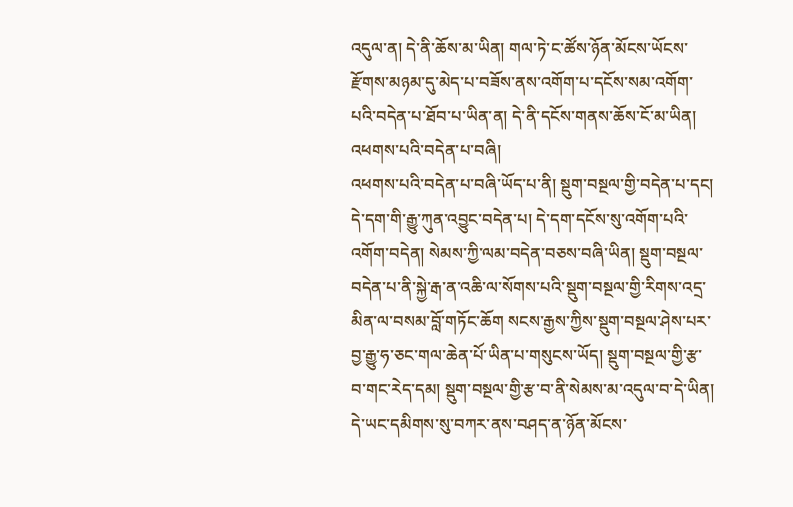འདུལ་ན། དེ་ནི་ཆོས་མ་ཡིན། གལ་ཏེ་ང་ཚོས་ཉོན་མོངས་ཡོངས་རྫོགས་མཉམ་དུ་མེད་པ་བཟོས་ནས་འགོག་པ་དངོས་སམ་འགོག་པའི་བདེན་པ་ཐོབ་པ་ཡིན་ན། དེ་ནི་དངོས་གནས་ཆོས་ངོ་མ་ཡིན།
འཕགས་པའི་བདེན་པ་བཞི།
འཕགས་པའི་བདེན་པ་བཞི་ཡོད་པ་ནི། སྡུག་བསྔལ་གྱི་བདེན་པ་དང། དེ་དག་གི་རྒྱུ་ཀུན་འབྱུང་བདེན་པ། དེ་དག་དངོས་སུ་འགོག་པའི་འགོག་བདེན། སེམས་ཀྱི་ལམ་བདེན་བཅས་བཞི་ཡིན། སྡུག་བསྔལ་བདེན་པ་ནི་སྐྱེ་རྒ་ན་འཆི་ལ་སོགས་པའི་སྡུག་བསྔལ་གྱི་རིགས་འདྲ་མིན་ལ་བསམ་བློ་གཏོང་ཆོག སངས་རྒྱས་ཀྱིས་སྡུག་བསྔལ་ཤེས་པར་བྱ་རྒྱུ་ཧ་ཅང་གལ་ཆེན་པོ་ཡིན་པ་གསུངས་ཡོད། སྡུག་བསྔལ་གྱི་རྩ་བ་གང་རེད་དམ། སྡུག་བསྔལ་གྱི་རྩ་བ་ནི་སེམས་མ་འདུལ་བ་དེ་ཡིན། དེ་ཡང་དམིགས་སུ་བཀར་ནས་བཤད་ན་ཉོན་མོངས་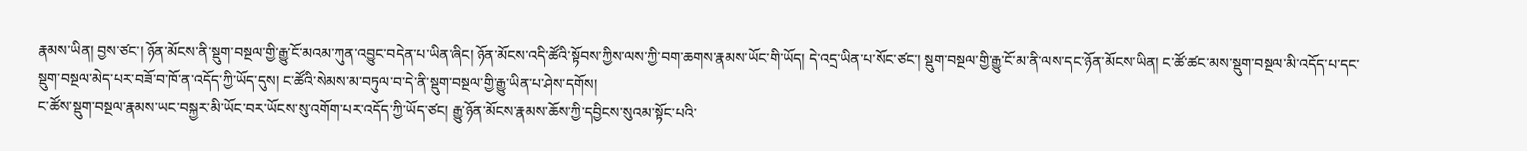རྣམས་ཡིན། བྱས་ཙང་། ཉོན་མོངས་ནི་སྡུག་བསྔལ་གྱི་རྒྱུ་ངོ་མའམ་ཀུན་འབྱུང་བདེན་པ་ཡིན་ཞིང། ཉོན་མོངས་འདི་ཚོའི་སྟོབས་ཀྱིས་ལས་ཀྱི་བག་ཆགས་རྣམས་ཡོང་གི་ཡོད། དེ་འདྲ་ཡིན་པ་སོང་ཙང་། སྡུག་བསྔལ་གྱི་རྒྱུ་ངོ་མ་ནི་ལས་དང་ཉོན་མོངས་ཡིན། ང་ཚོ་ཚང་མས་སྡུག་བསྔལ་མི་འདོད་པ་དང་སྡུག་བསྔལ་མེད་པར་བཟོ་བ་ཁོ་ན་འདོད་ཀྱི་ཡོད་དུས། ང་ཚོའི་སེམས་མ་བཏུལ་བ་དེ་ནི་སྡུག་བསྔལ་གྱི་རྒྱུ་ཡིན་པ་ཤེས་དགོས།
ང་ཚོས་སྡུག་བསྔལ་རྣམས་ཡང་བསྐྱར་མི་ཡོང་བར་ཡོངས་སུ་འགོག་པར་འདོད་ཀྱི་ཡོད་ཙང། རྒྱུ་ཉོན་མོངས་རྣམས་ཆོས་ཀྱི་དབྱིངས་སུའམ་སྟོང་པའི་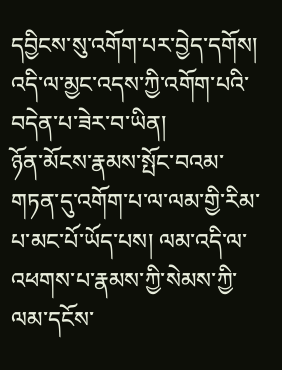དབྱིངས་སུ་འགོག་པར་བྱེད་དགོས། འདི་ལ་མྱང་འདས་ཀྱི་འགོག་པའི་བདེན་པ་ཟེར་བ་ཡིན།
ཉོན་མོངས་རྣམས་སྤོང་བའམ་གཏན་དུ་འགོག་པ་ལ་ལམ་གྱི་རིམ་པ་མང་པོ་ཡོད་པས། ལམ་འདི་ལ་འཕགས་པ་རྣམས་ཀྱི་སེམས་ཀྱི་ལམ་དངོས་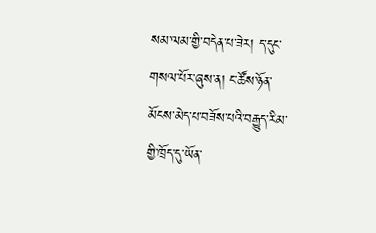སམ་ལམ་གྱི་བདེན་པ་ཟེར། ད་དུང་གསལ་པོར་ཞུས་ན། ང་ཚོས་ཉོན་མོངས་མེད་པ་བཟོས་པའི་བརྒྱུད་རིམ་གྱི་ཁྲོད་དུ་ཡོན་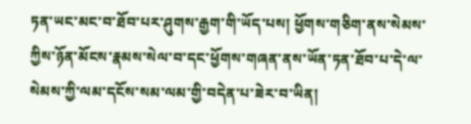ཏན་ཡང་མང་བ་ཐོབ་པར་ཤུགས་རྒྱག་གི་ཡོད་པས། ཕྱོགས་གཅིག་ནས་སེམས་ཀྱིས་ཉོན་མོངས་རྣམས་སེལ་བ་དང་ཕྱོགས་གཞན་ནས་ཡོན་ཏན་ཐོབ་པ་དེ་ལ་སེམས་ཀྱི་ལམ་དངོས་སམ་ལམ་གྱི་བདེན་པ་ཟེར་བ་ཡིན།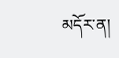མདོར་ན།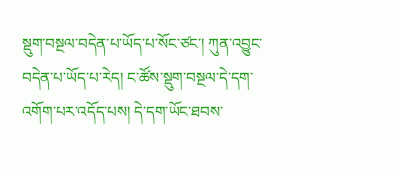སྡུག་བསྔལ་བདེན་པ་ཡོད་པ་སོང་ཙང་། ཀུན་འབྱུང་བདེན་པ་ཡོད་པ་རེད། ང་ཚོས་སྡུག་བསྔལ་དེ་དག་འགོག་པར་འདོད་པས། དེ་དག་ཡོང་ཐབས་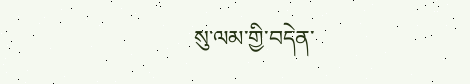སུ་ལམ་གྱི་བདེན་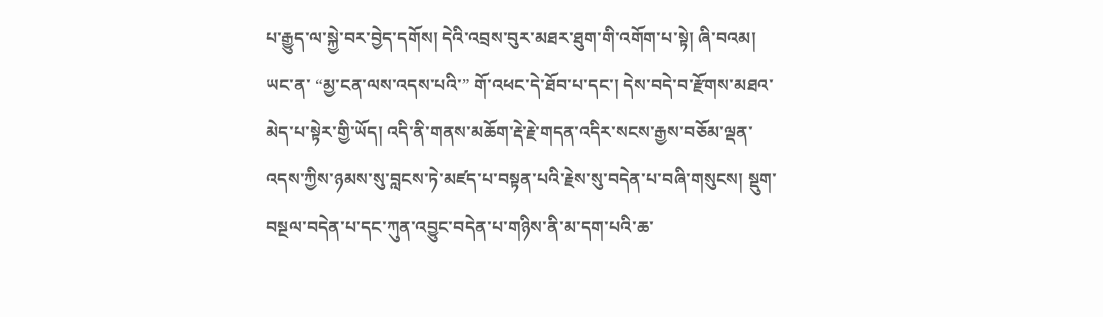པ་རྒྱུད་ལ་སྐྱེ་བར་བྱེད་དགོས། དེའི་འབྲས་བུར་མཐར་ཐུག་གི་འགོག་པ་སྟེ། ཞི་བའམ། ཡང་ན་ “མྱ་ངན་ལས་འདས་པའི་” གོ་འཕང་དེ་ཐོབ་པ་དང་། དེས་བདེ་བ་རྫོགས་མཐའ་མེད་པ་སྟེར་གྱི་ཡོད། འདི་ནི་གནས་མཆོག་རྡེ་རྗེ་གདན་འདིར་སངས་རྒྱས་བཅོམ་ལྡན་འདས་ཀྱིས་ཉམས་སུ་བླངས་ཏེ་མཛད་པ་བསྟན་པའི་རྗེས་སུ་བདེན་པ་བཞི་གསུངས། སྡུག་བསྔལ་བདེན་པ་དང་ཀུན་འབྱུང་བདེན་པ་གཉིས་ནི་མ་དག་པའི་ཆ་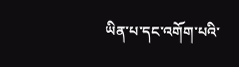ཡིན་པ་དང་འགོག་པའི་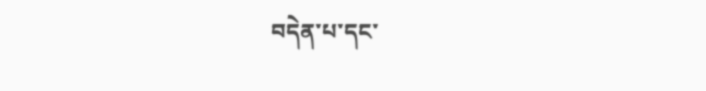བདེན་པ་དང་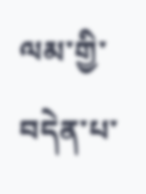ལམ་གྱི་བདེན་པ་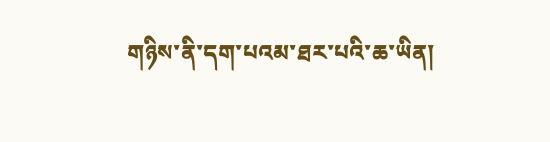གཉིས་ནི་དག་པའམ་ཐར་པའི་ཆ་ཡིན།